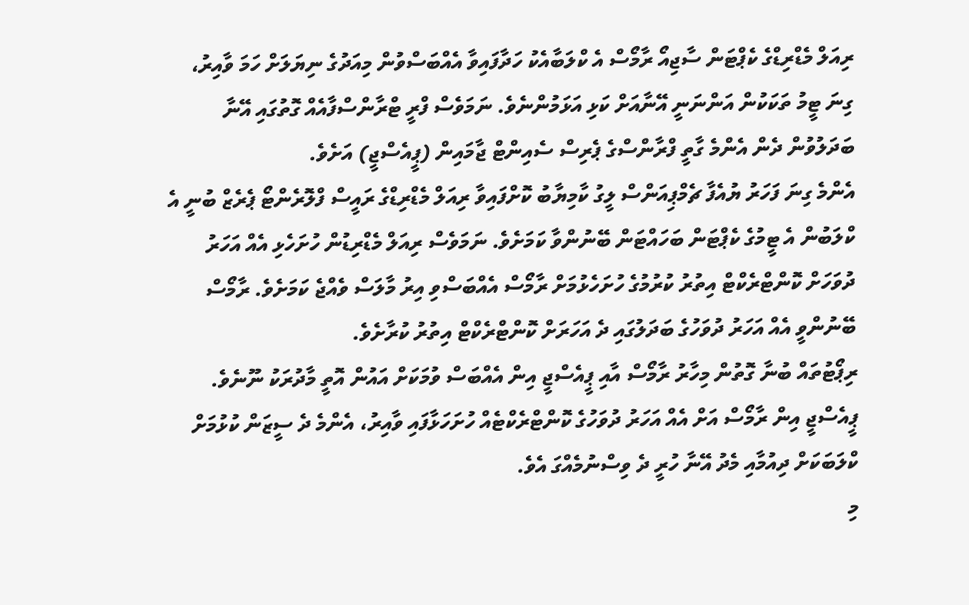ރިއަލް މެޑްރިޑްގެ ކެޕްޓަން ސާޖިއޯ ރާމޯސް އެ ކްލަބާއެކު ހަދާފައިވާ އެއްބަސްވުން މިއަދުގެ ނިޔަލަށް ހަމަ ވާއިރު، ގިނަ ޓީމު ތަކަކުން އަންނަނީ އޭނާއަށް ކަޅި އަޅަމުންނެވެ. ނަމަވެސް ފްރީ ޓްރާންސްފާއެއް ގޮތުގައި އޭނާ ބަދަލުވުން ދެން އެންމެ ގާތީ ފްރާންސްގެ ޕެރިސް ސެއިންޓް ޖާމައިން (ޕީއެސްޖީ) އަށެވެ.
އެންމެ ގިނަ ފަހަރު ޔުއެފާ ޗެމްޕިއަންސް ލީގު ކާމިޔާބު ކޮށްފައިވާ ރިއަލް މެޑްރިޑްގެ ރައީސް ފްލޮރެންޓޯ ޕެރެޒް ބުނީ އެ ކްލަބުން އެ ޓީމުގެ ކެޕްޓަން ބަހައްޓަން ބޭނުންވާ ކަމަށެވެ. ނަމަވެސް ރިއަލް މެޑްރިޑުން ހުށަހެޅި އެއް އަހަރު ދުވަހަށް ކޮންޓްރެކްޓް އިތުރު ކުރުމުގެ ހުށަހެޅުމަށް ރާމޯސް އެއްބަސްވި އިރު މާލަސް ވެއްޖެ ކަމަށެވެ. ރާމޯސް ބޭނުންވީ އެއް އަހަރު ދުވަހުގެ ބަދަލުގައި ދެ އަހަރަށް ކޮންޓްރެކްޓް އިތުރު ކުރާށެވެ.
ރިޕޯޓުތައް ބުނާ ގޮތުން މިހާރު ރާމޯސް އާއި ޕީއެސްޖީ އިން އެއްބަސް ވުމަކަށް އައުން އޮތީ މާދުރަކު ނޫނެވެ. ޕީއެސްޖީ އިން ރާމޯސް އަށް އެއް އަހަރު ދުވަހުގެ ކޮންޓްރެކްޓެއް ހުށަހަޅާފައި ވާއިރު، އެންމެ ދެ ސީޒަން ކުޅުމަށް ކްލަބަކަށް ދިއުމާއި މެދު އޭނާ ހުރީ ދެ ވިސްނުމެއްގަ އެވެ.
މި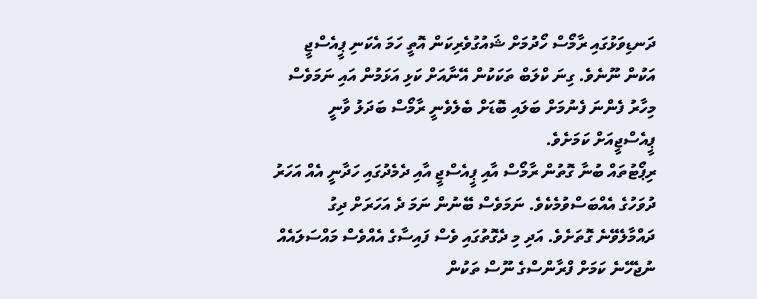ދަނޑިވަޅުގައި ރާމޯސް ހޯދުމަށް ޝައުގުވެރިކަން އޮތީ ހަމަ އެކަނި ޕީއެސްޖީ އަކުން ނޫނެވެ. ގިނަ ކްލަބް ތަކަކުން އޭނާއަށް ކަޅި އަޅަމުން އައި ނަމަވެސް މިހާރު ފެންނަ ފެނުމަށް ބަލައި ބޮޑަށް ބެލެވެނީ ރާމޯސް ބަދަލު ވާނީ ޕީއެސްޖީއަށް ކަމަށެވެ.
ރިޕޯޓުތައް ބުނާ ގޮތުން ރާމޯސް އާއި ޕީއެސްޖީ އާއި ދެމެދުގައި ހަދާނީ އެއް އަހަރު ދުވަހުގެ އެއްބަސްވުމެކެވެ. ނަމަވެސް ބޭނުން ނަމަ ދެ އަހަރަށް ދިގު ދައްމާލެވޭނެ ގޮތަށެވެ. އަދި މި ދެގޮތުގައި ވެސް ފައިސާގެ އެއްވެސް މައްސަލައެއް ނުޖެހޭނެ ކަމަށް ފްރާންސްގެ ނޫސް ތަކުން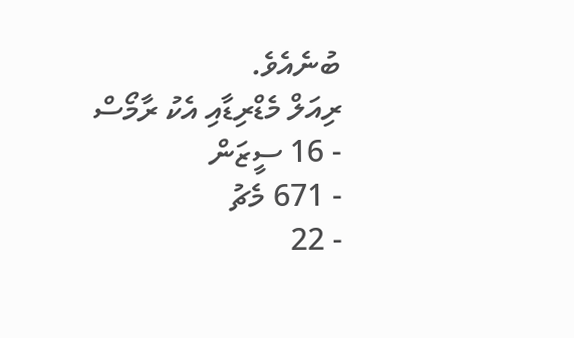ބުނެއެވެ.
ރިއަލް މެޑްރިޑާއި އެކު ރާމޯސް
- 16 ސީޒަން
- 671 މެޗު
- 22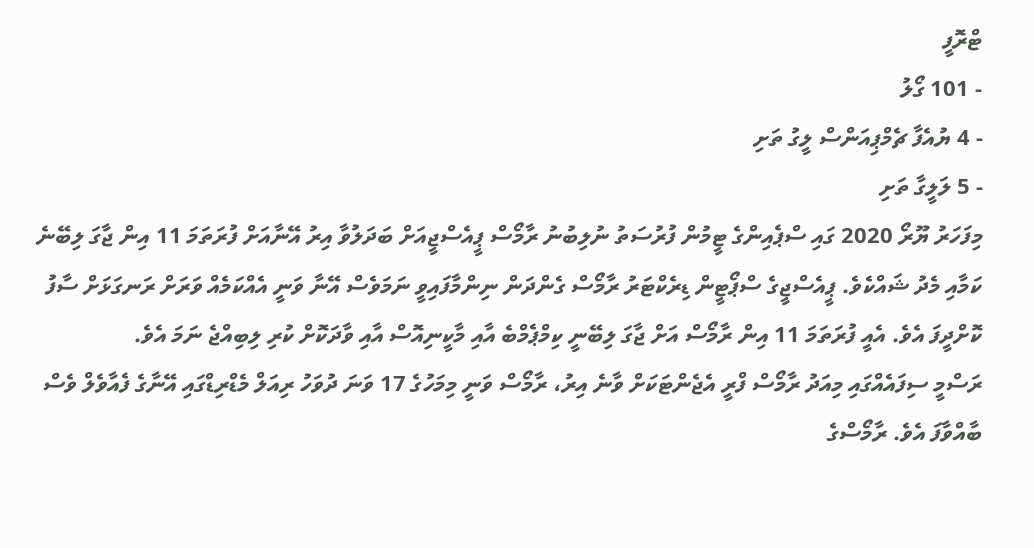ޓްރޮފީ
- 101 ގޯލު
- 4 ޔުއެފާ ޗެމްޕިއަންސް ލީގު ތަށި
- 5 ލަލީގާ ތަށި
މިފަހަރު ޔޫރޯ 2020 ގައި ސްޕެއިންގެ ޓީމުން ފުރުސަތު ނުލިބުނު ރާމޯސް ޕީއެސްޖީއަށް ބަދަލުވާ އިރު އޭނާއަށް ފުރަތަމަ 11 އިން ޖާގަ ލިބޭނެ ކަމާއި މެދު ޝައްކެވެ. ޕީއެސްޖީގެ ސްޕޯޓީން ޑިރެކްޓަރު ރާމޯސް ގެންދަން ނިންމާފައިވީ ނަމަވެސް އޭނާ ވަނީ އެއްކަމެއް ވަރަށް ރަނގަޅަށް ސާފު ކޮށްދީފަ އެވެ. އެއީ ފުރަތަމަ 11 އިން ރާމޯސް އަށް ޖާގަ ލިބޭނީ ކިމްޕެމްބެ އާއި މާކީނިއޮސް އާއި ވާދަކޮށް ކުރި ލިބިއްޖެ ނަމަ އެވެ.
ރަސްމީ ސިފައެއްގައި މިއަދު ރާމޯސް ފްރީ އެޖެންޓަކަށް ވާނެ އިރު، ރާމޯސް ވަނީ މިމަހުގެ 17 ވަނަ ދުވަހު ރިއަލް މެޑްރިޑްގައި އޭނާގެ ފެއާވެލް ވެސް ބާއްވާފަ އެވެ. ރާމޯސްގެ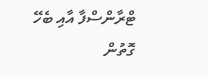ޓްރާންސްފާ އާއި ބެހޭ ގޮތުން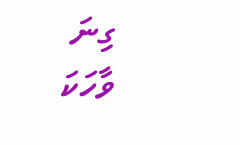ގިނަ ވާހަކަ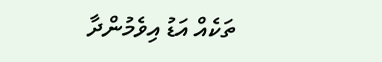ތަކެއް އަޑު އިވެމުންދާ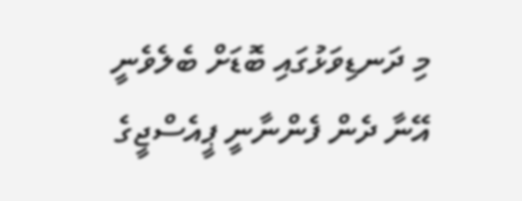މި ދަނޑިވަޅުގައި ބޮޑަށް ބެލެވެނީ އޭނާ ދެން ފެންނާނީ ޕީއެސްޖީގެ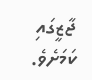ޖާޒީގައި ކަމަށެވެ.